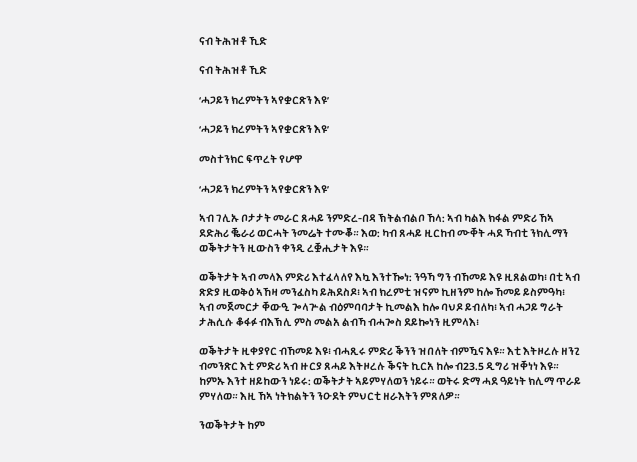ናብ ትሕዝቶ ኺድ

ናብ ትሕዝቶ ኺድ

‘ሓጋይን ክረምትን ኣየቋርጽን እዩ’

‘ሓጋይን ክረምትን ኣየቋርጽን እዩ’

መስተንክር ፍጥረት የሆዋ

‘ሓጋይን ክረምትን ኣየቋርጽን እዩ’

ኣብ ገሊኡ ቦታታት መራር ጸሓይ ንምድረ-በዳ ኽትልብልቦ ኸላ: ኣብ ካልእ ክፋል ምድሪ ኸኣ ደድሕሪ ቘራሪ ወርሓት ንመሬት ተሙቖ። እወ: ካብ ጸሓይ ዚርከብ ሙቐት ሓደ ኻብቲ ንክሊማን ወቕትታትን ዚውስን ቀንዲ ረቛሒታት እዩ።

ወቕትታት ኣብ መላእ ምድሪ እተፈላለየ እኳ እንተዀነ: ንዓኻ ግን ብኸመይ እዩ ዚጸልወካ፧ በቲ ኣብ ጽድያ ዚወቅዕ ኣኸዛ መንፈስካ ይሕደስዶ፧ ኣብ ክረምቲ ዝናም ኪዘንም ከሎ ኸመይ ይስምዓካ፧ ኣብ መጀመርታ ቐውዒ ጐላጕል ብዕምባባታት ኪመልእ ከሎ ባህዶ ይብለካ፧ ኣብ ሓጋይ ግራት ታሕሲሱ ቆፋፉ ብእኽሊ ምስ መልአ ልብኻ ብሓጐስ ደይኰነን ዚምላእ፧

ወቕትታት ዚቀያየር ብኸመይ እዩ፧ ብሓጺሩ ምድሪ ቕንን ዝበለት ብምዃና እዩ። እቲ እትዞረሉ ዘንጊ ብመንጽር እቲ ምድሪ ኣብ ዙርያ ጸሓይ እትዞረሉ ቕናት ኪርአ ከሎ ብ23.5 ዲግሪ ዝቐነነ እዩ። ከምኡ እንተ ዘይከውን ነይሩ: ወቕትታት ኣይምሃለወን ነይሩ። ወትሩ ድማ ሓደ ዓይነት ክሊማ ጥራይ ምሃለወ። እዚ ኸኣ ነትክልትን ንዑደት ምህርቲ ዘራእትን ምጸለዎ።

ንወቕትታት ከም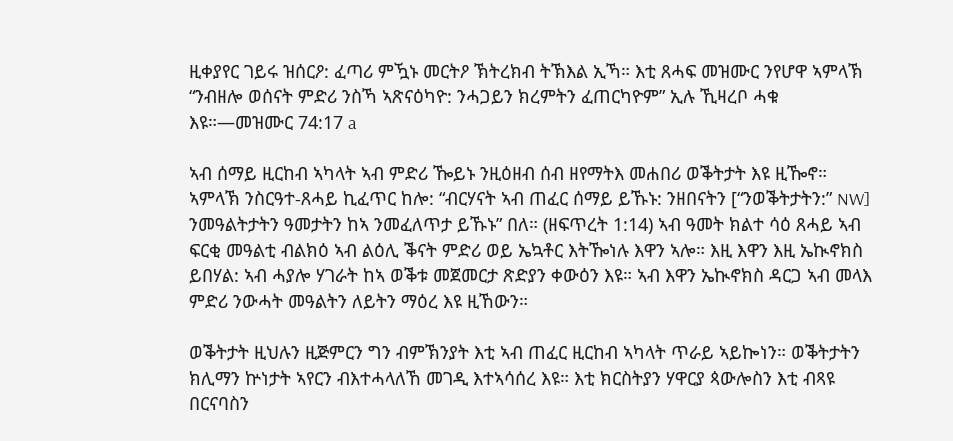ዚቀያየር ገይሩ ዝሰርዖ: ፈጣሪ ምዃኑ መርትዖ ኽትረክብ ትኽእል ኢኻ። እቲ ጸሓፍ መዝሙር ንየሆዋ ኣምላኽ “ንብዘሎ ወሰናት ምድሪ ንስኻ ኣጽናዕካዮ: ንሓጋይን ክረምትን ፈጠርካዮም” ኢሉ ኺዛረቦ ሓቁ እዩ።—መዝሙር 74:17 a

ኣብ ሰማይ ዚርከብ ኣካላት ኣብ ምድሪ ዀይኑ ንዚዕዘብ ሰብ ዘየማትእ መሐበሪ ወቕትታት እዩ ዚዀኖ። ኣምላኽ ንስርዓተ-ጸሓይ ኪፈጥር ከሎ: “ብርሃናት ኣብ ጠፈር ሰማይ ይኹኑ: ንዘበናትን [“ንወቕትታትን:” NW] ንመዓልትታትን ዓመታትን ከኣ ንመፈለጥታ ይኹኑ” በለ። (ዘፍጥረት 1:14) ኣብ ዓመት ክልተ ሳዕ ጸሓይ ኣብ ፍርቂ መዓልቲ ብልክዕ ኣብ ልዕሊ ቕናት ምድሪ ወይ ኤኳቶር እትዀነሉ እዋን ኣሎ። እዚ እዋን እዚ ኤኲኖክስ ይበሃል: ኣብ ሓያሎ ሃገራት ከኣ ወቕቱ መጀመርታ ጽድያን ቀውዕን እዩ። ኣብ እዋን ኤኲኖክስ ዳርጋ ኣብ መላእ ምድሪ ንውሓት መዓልትን ለይትን ማዕረ እዩ ዚኸውን።

ወቕትታት ዚህሉን ዚጅምርን ግን ብምኽንያት እቲ ኣብ ጠፈር ዚርከብ ኣካላት ጥራይ ኣይኰነን። ወቕትታትን ክሊማን ኵነታት ኣየርን ብእተሓላለኸ መገዲ እተኣሳሰረ እዩ። እቲ ክርስትያን ሃዋርያ ጳውሎስን እቲ ብጻዩ በርናባስን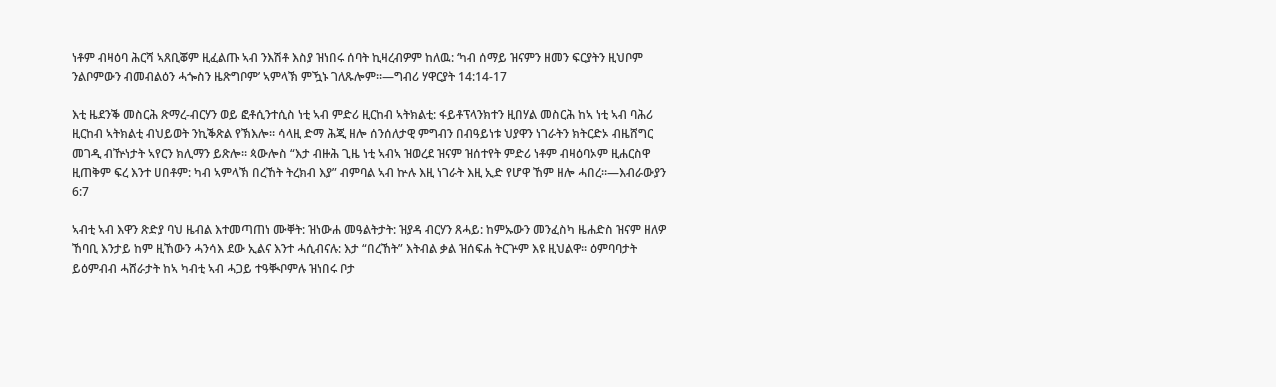ነቶም ብዛዕባ ሕርሻ ኣጸቢቖም ዚፈልጡ ኣብ ንእሽቶ እስያ ዝነበሩ ሰባት ኪዛረብዎም ከለዉ: ‘ካብ ሰማይ ዝናምን ዘመን ፍርያትን ዚህቦም ንልቦምውን ብመብልዕን ሓጐስን ዜጽግቦም’ ኣምላኽ ምዃኑ ገለጹሎም።—ግብሪ ሃዋርያት 14:14-17

እቲ ዜደንቕ መስርሕ ጽማረ-ብርሃን ወይ ፎቶሲንተሲስ ነቲ ኣብ ምድሪ ዚርከብ ኣትክልቲ: ፋይቶፕላንክተን ዚበሃል መስርሕ ከኣ ነቲ ኣብ ባሕሪ ዚርከብ ኣትክልቲ ብህይወት ንኪቕጽል የኽእሎ። ሳላዚ ድማ ሕጂ ዘሎ ሰንሰለታዊ ምግብን በብዓይነቱ ህያዋን ነገራትን ክትርድኦ ብዜሸግር መገዲ ብዅነታት ኣየርን ክሊማን ይጽሎ። ጳውሎስ “እታ ብዙሕ ጊዜ ነቲ ኣብኣ ዝወረደ ዝናም ዝሰተየት ምድሪ ነቶም ብዛዕባኦም ዚሐርስዋ ዚጠቅም ፍረ እንተ ሀበቶም: ካብ ኣምላኽ በረኸት ትረክብ እያ” ብምባል ኣብ ኵሉ እዚ ነገራት እዚ ኢድ የሆዋ ኸም ዘሎ ሓበረ።—እብራውያን 6:7

ኣብቲ ኣብ እዋን ጽድያ ባህ ዜብል እተመጣጠነ ሙቐት: ዝነውሐ መዓልትታት: ዝያዳ ብርሃን ጸሓይ: ከምኡውን መንፈስካ ዜሐድስ ዝናም ዘለዎ ኸባቢ እንታይ ከም ዚኸውን ሓንሳእ ደው ኢልና እንተ ሓሲብናሉ: እታ “በረኸት” እትብል ቃል ዝሰፍሐ ትርጕም እዩ ዚህልዋ። ዕምባባታት ይዕምብብ ሓሸራታት ከኣ ካብቲ ኣብ ሓጋይ ተዓቚቦምሉ ዝነበሩ ቦታ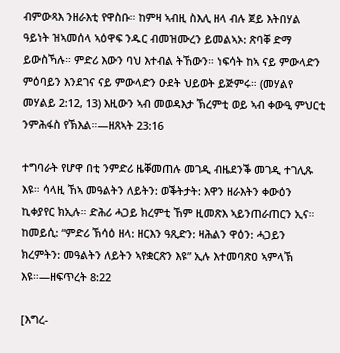ብምውጻእ ንዘራእቲ የዋስቡ። ከምዛ ኣብዚ ስእሊ ዘላ ብሉ ጀይ እትበሃል ዓይነት ዝኣመሰላ ኣዕዋፍ ንዱር ብመዝሙረን ይመልኣኦ: ጽባቐ ድማ ይውስኻሉ። ምድሪ እውን ባህ እተብል ትኸውን። ነፍሳት ከኣ ናይ ምውላድን ምዕባይን እንደገና ናይ ምውላድን ዑደት ህይወት ይጅምሩ። (መሃልየ መሃልይ 2:12, 13) እዚውን ኣብ መወዳእታ ኽረምቲ ወይ ኣብ ቀውዒ ምህርቲ ንምሕፋስ የኽእል።—ዘጸኣት 23:16

ተግባራት የሆዋ በቲ ንምድሪ ዜቐመጠሉ መገዲ ብዜደንቕ መገዲ ተገሊጹ እዩ። ሳላዚ ኸኣ መዓልትን ለይትን: ወቕትታት: እዋን ዘራእትን ቀውዕን ኪቀያየር ክኢሉ። ድሕሪ ሓጋይ ክረምቲ ኸም ዚመጽእ ኣይንጠራጠርን ኢና። ከመይሲ: “ምድሪ ኽሳዕ ዘላ: ዘርእን ዓጺድን: ዛሕልን ዋዕን: ሓጋይን ክረምትን: መዓልትን ለይትን ኣየቋርጽን እዩ” ኢሉ እተመባጽዐ ኣምላኽ እዩ።—ዘፍጥረት 8:22

[እግረ-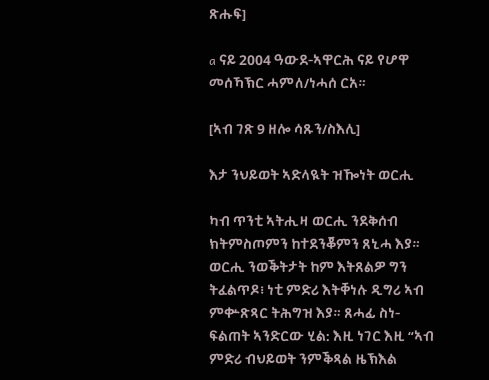ጽሑፍ]

a ናይ 2004 ዓውደ-ኣዋርሕ ናይ የሆዋ መሰኻኽር ሓምለ/ነሓሰ ርአ።

[ኣብ ገጽ 9 ዘሎ ሳጹን/ስእሊ]

እታ ንህይወት ኣድላዪት ዝዀነት ወርሒ

ካብ ጥንቲ ኣትሒዛ ወርሒ ንደቅሰብ ክትምስጦምን ከተደንቖምን ጸኒሓ እያ። ወርሒ ንወቕትታት ከም እትጸልዎ ግን ትፈልጥዶ፧ ነቲ ምድሪ እትቐነሉ ዲግሪ ኣብ ምቍጽጻር ትሕግዝ እያ። ጸሓፊ ስነ-ፍልጠት ኣንድርው ሂል: እዚ ነገር እዚ “ኣብ ምድሪ ብህይወት ንምቕጻል ዜኽእል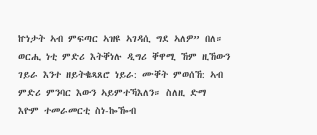ኵነታት ኣብ ምፍጣር ኣዝዩ ኣገዳሲ ግደ ኣለዎ” በለ። ወርሒ ነቲ ምድሪ እትቐነሉ ዲግሪ ቐዋሚ ኸም ዚኸውን ገይራ እንተ ዘይትቈጻጸሮ ነይራ: ሙቐት ምወሰኸ: ኣብ ምድሪ ምንባር እውን ኣይምተኻእለን። ስለዚ ድማ እዮም ተመራመርቲ ስነ-ኰዀብ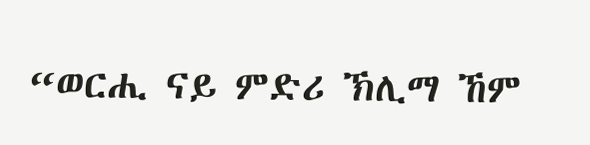“ወርሒ ናይ ምድሪ ኽሊማ ኸም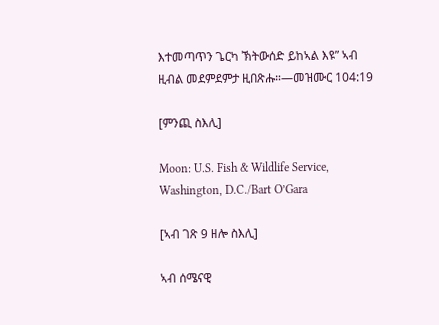እተመጣጥን ጌርካ ኽትውሰድ ይከኣል እዩ” ኣብ ዚብል መደምደምታ ዚበጽሑ።—መዝሙር 104:19

[ምንጪ ስእሊ]

Moon: U.S. Fish & Wildlife Service, Washington, D.C./Bart O’Gara

[ኣብ ገጽ 9 ዘሎ ስእሊ]

ኣብ ሰሜናዊ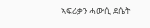ኣፍሪቃን ሓውሲ ደሴት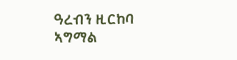ዓረብን ዚርከባ ኣግማል